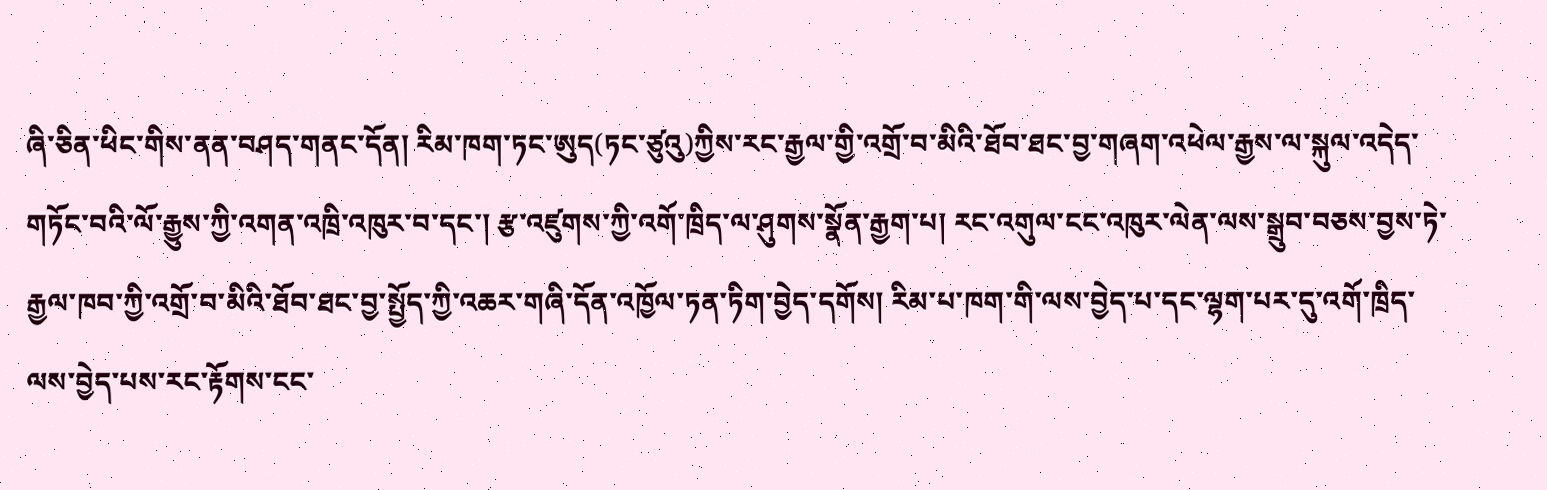ཞི་ཅིན་ཕིང་གིས་ནན་བཤད་གནང་དོན། རིམ་ཁག་ཏང་ཨུད(ཏང་ཙུའུ)ཀྱིས་རང་རྒྱལ་གྱི་འགྲོ་བ་མིའི་ཐོབ་ཐང་བྱ་གཞག་འཕེལ་རྒྱས་ལ་སྐུལ་འདེད་གཏོང་བའི་ལོ་རྒྱུས་ཀྱི་འགན་འཁྲི་འཁུར་བ་དང་། རྩ་འཛུགས་ཀྱི་འགོ་ཁྲིད་ལ་ཤུགས་སྣོན་རྒྱག་པ། རང་འགུལ་ངང་འཁུར་ལེན་ལས་སྒྲུབ་བཅས་བྱས་ཏེ་རྒྱལ་ཁབ་ཀྱི་འགྲོ་བ་མིའི་ཐོབ་ཐང་བྱ་སྤྱོད་ཀྱི་འཆར་གཞི་དོན་འཁྱོལ་ཏན་ཏིག་བྱེད་དགོས། རིམ་པ་ཁག་གི་ལས་བྱེད་པ་དང་ལྷག་པར་དུ་འགོ་ཁྲིད་ལས་བྱེད་པས་རང་རྟོགས་ངང་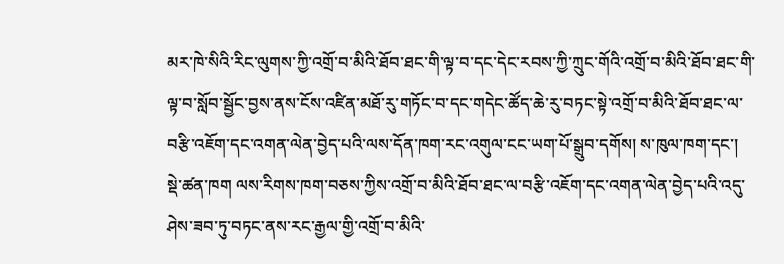མར་ཁེ་སིའི་རིང་ལུགས་ཀྱི་འགྲོ་བ་མིའི་ཐོབ་ཐང་གི་ལྟ་བ་དང་དེང་རབས་ཀྱི་ཀྲུང་གོའི་འགྲོ་བ་མིའི་ཐོབ་ཐང་གི་ལྟ་བ་སློབ་སྦྱོང་བྱས་ནས་ངོས་འཛིན་མཐོ་རུ་གཏོང་བ་དང་གདེང་ཚོད་ཆེ་རུ་བཏང་སྟེ་འགྲོ་བ་མིའི་ཐོབ་ཐང་ལ་བརྩི་འཇོག་དང་འགན་ལེན་བྱེད་པའི་ལས་དོན་ཁག་རང་འགུལ་ངང་ཡག་པོ་སྒྲུབ་དགོས། ས་ཁུལ་ཁག་དང་། སྡེ་ཚན་ཁག ལས་རིགས་ཁག་བཅས་ཀྱིས་འགྲོ་བ་མིའི་ཐོབ་ཐང་ལ་བརྩི་འཇོག་དང་འགན་ལེན་བྱེད་པའི་འདུ་ཤེས་ཟབ་ཏུ་བཏང་ནས་རང་རྒྱལ་གྱི་འགྲོ་བ་མིའི་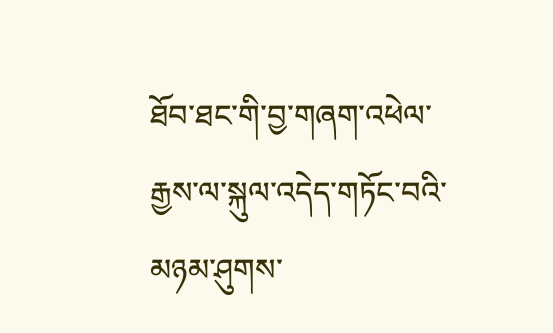ཐོབ་ཐང་གི་བྱ་གཞག་འཕེལ་རྒྱས་ལ་སྐུལ་འདེད་གཏོང་བའི་མཉམ་ཤུགས་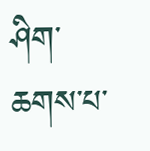ཤིག་ཆགས་པ་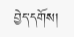བྱེད་དགོས།